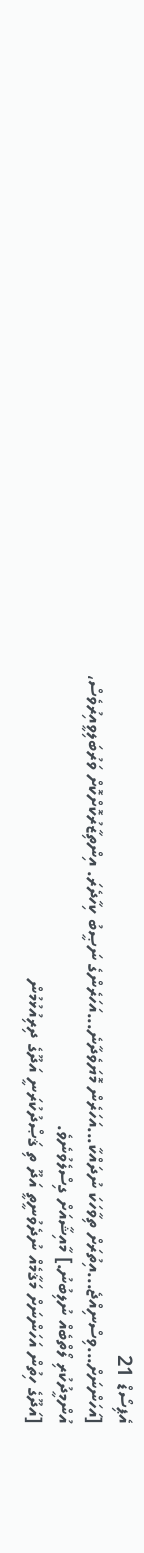އެޕިސޯޑް 21
[އަހަންނަށް...ވިސްނިއްޖެ...އިތުރަށް ތިވާހަކަ ނުދައްކާ...އަހަރެން މޮޔަވެދާނެ...އަހަރެންގެ ނަޞީބު ކިހާދެރަ. އިންތިޒާރުކޮށްކޮށް ވަރުބަލިވީއިރުވެސް، އުންމީދުކުރި ލޯތްބެއް ނުލިބުނު.] މާއިޝާއަށް ގިސްލެވުނެވެ.
[އަދޫގެ ހިތުން އަހަންނަށް މަޤާމެއް ނުދެވުނީތީ އަދޫ ތި ޤަޞްދުކުރަނީ އަދޫގެ ދިރިއުޅުމުން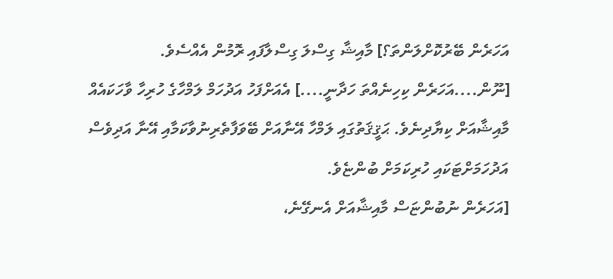އަހަރެން ބޭރުކޮށްލަންތަ؟] މާއިޝާ ގިސްލަ ގިސްލާފައި ރޮމުން އެއްސެވެ.
[ނޫން....އަހަރެން ކިހިނެއްތަ ހަދާނީ....] އެއަށްފަހު އަދުހަމް ލަމްހާގެ ހުރިހާ ވާހަކައެއް މާއިޝާއަށް ކިޔާދިނެވެ. ޙަޤީޤަތުގައި ލަމްހާ އޭނާއަށް ބޭވަފާތެރިނުވާކަމާއި އޭނާ އަދިވެސް އަދުހަމަށްޓަކައި ހުރިކަމަށް ބުންޏެވެ.
[އަހަރެން ނުބުންޏަސް މާއިޝާއަށް އެނގޭނެ،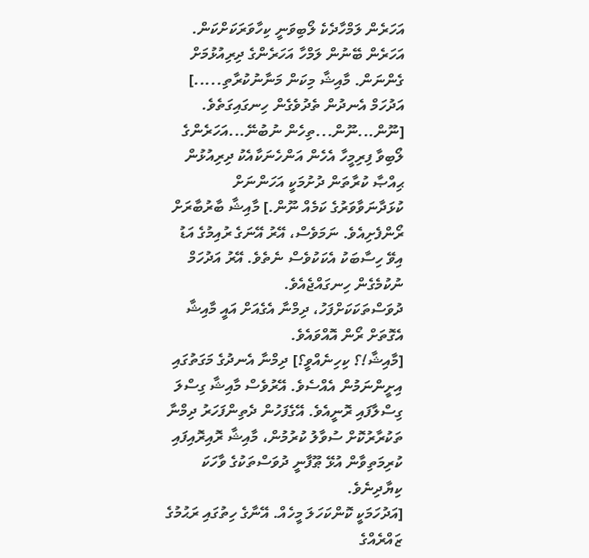އަހަރެން ލަމްހާދެކެ ލޯބިވަނީ ކިހާވަރަކަށްކަން. އަހަރެން ބޭނުން ލަމްހާ އަހަރެންގެ ދިރިއުޅުމަށް ގެންނަން. މާއިޝާ މިކަން މަނާނުކުރާތި.....] އަދުހަމް އެނދުން ތެދުވެގެން ހިނގައިގަތެވެ.
[ނޫން...ނޫން...ތިހެން ނުބުނޭ...އަހަރެންގެ ލޯބިވާ ފިރިމީހާ އެހެން އަންހެނަކާއެކު ދިރިއުޅުން ޙިއްޞާ ކުރާތަން ދުށުމަކީ އަހަންނަށް ކުޅަދާނަވާވަރުގެ ކަމެއް ނޫން.] މާއިޝާ ބާރުބާރަށް ރޯންފެށިއެވެ. ނަމަވެސް، އޭރު އޭނަގެ ރުއިމުގެ އަޑު އިވޭ ހިސާބަކު އެކަކުވެސް ނެތެވެ. އޭރު އަދުހަމް ނުކުމެގެން ހިނގައްޖެއެވެ.
ދުވަސްތަކަކަށްފަހު، ދިމްނާ އެގެއަށް އައީ މާއިޝާ އެގޮތަށް ރޯން އޮއްވައެވެ.
[މާއިޝާ!؟ ކިހިނެއްވީ؟] ދިމްނާ އެނދުގެ މަގަތުގައި އިށީންނަމުން އެއްސެވެ. އޭރުވެސް މާއިޝާ ގިސްލަ ގިސްލާފައި ރޮނީއެވެ. އޭގެފަހުން ދެތިންފަހަރު ދިމްނާ ތަކުރާރުކޮށް ސުވާލު ކުރުމުން، މާއިޝާ ރޮއިރޮއިފައި ކުރިމަތިވާން އުޅޭ ޠޫފާނީ ދުވަސްތަކުގެ ވާހަކަ ކިޔާދިނެވެ.
[އަދުހަމަކީ ކޮންކަހަލަ މީހެއް. އޭނާގެ ހިތުގައި ރަޙުމުގެ ޒައްރެއްގެ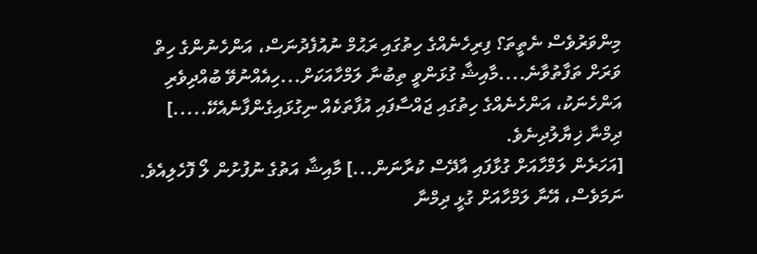މިންވަރުވެސް ނެތީތަ؟ ފިރިހެނެއްގެ ހިތުގައި ރަޙުމް ނުއުފެދުނަސް، އަންހެނުންގެ ހިތް ވަރަށް ތަފާތުވާނެ....މާއިޝާ ގުޅަންވީ ތިބުނާ ލަމްހާއަކަށް...ހިއެއްނުވޭ ބުއްދިވެރި އަންހެނަކު، އަންހެނެއްގެ ހިތުގައި ޖައްސާފައި އުފާތަކެއް ނިގުޅައިގެންފާނެއެކޭ.....] ދިމްނާ ޚިޔާލުދިނެވެ.
[އަހަރެން ލަމްހާއަށް ގުޅާފައި އާދޭސް ކުރާނަން...] މާއިޝާ އަތުގެ ނުފުށުން ލޯ ފޮހެލިއެވެ. ނަމަވެސް، އޭނާ ލަމްހާއަށް ގުޅީ ދިމްނާ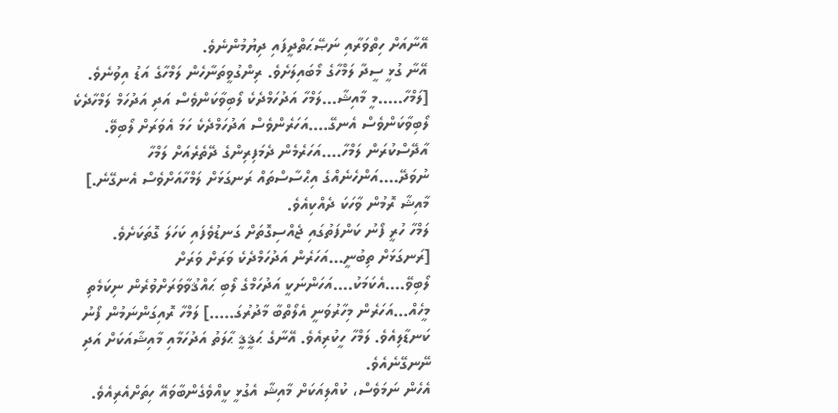އޭނާއަށް ހިތްވަރާއި ނަޞޭޙަތްދީފައި ދިޔުމުންނެވެ.
އޭނާ ގުޅީ ސީދާ ލަމްހާގެ މޯބައިލަށެވެ. ރިންގުވީތަނާހެން ލަމްހާގެ އަޑު އިވުނެވެ.
[ލަމްހާ.....މީ މާއިޝާ...ލަމްހާ އަދުހަމްދެކެ ލޯބިވާކަންވެސް އަދި އަދުހަމް ލަމްހާދެކެ ލޯބިވާކަންވެސް އެނގޭ....އަހަރެންވެސް އަދުހަމްދެކެ ހަމަ އެވަރަށް ލޯބިވޭ. އާދޭސްކުރަން ލަމްހާ....އަހަރެމެން ދެމަފިރިންގެ ދޭތެރެއަށް ލަމްހާ ނުވަދޭ....އަންހެނެއްގެ އިޙްސާސްތައް ރަނގަޅަށް ލަމްހާއަށްވެސް އެނގޭނެ.] މާއިޝާ ރޮމުން ވާހަކަ ދެއްކިއެވެ.
ލަމްހާ ހުރީ ފޯނު ކަންފަތުގައި ޖެއްސިގޮތަށް ގަނޑުވެފައި ކަހަލަ ގޮތަކަށެވެ.
[ރަނގަޅަށް ތިބުނީ...އަހަރެން އަދުހަމްދެކެ ވަރަށް ވަރަށް ލޯބިވޭ....އެކަމަކު....އަހަންނަކީ އަދުހަމްގެ ލޯބި ޙައްޤުވާވަރަށްވުރެން ނިކަމެތި މީހެއް...އަހަރެން މިހާރުވަނީ އެލޯތްބާ މާދުރުގަ.....] ލަމްހާ ރޮއިގަންނަމުން ފޯނު ކަނޑާލިއެވެ. ލަމްހާ ހީކުރިއެވެ. އޭނާގެ ޙަޤީޤީ ޙާލަތު އަދުހަމާއި މާއިޝާއަކަށް އަދި ނޭނގޭނެއެވެ.
އެހެން ނަމަވެސް، ކުއްލިއަކަށް މާއިޝާ އެގުޅީ ކީއްވެގެންބާވައޭ ހިތަށްއެރިއެވެ.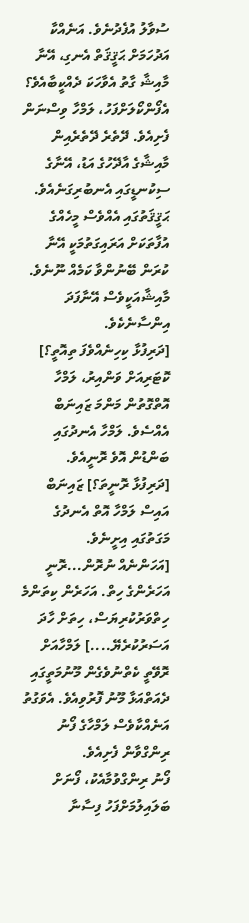ސުވާލު އުފެދުނެވެ. އަނެއްކާ އަދުހަމަށް ޙަޤީޤަތް އެނގި، އޭނާ މާއިޝާ ގާތު އެވާހަކަ ދެއްކީބާއެވެ؟ އެފޯންކޯލަށްފަހު، ލަމްހާ ވިސްނަން ފެށިއެވެ. ދޭތެރެ ދޭތެރެއިން މާއިޝާގެ އާދޭހުގެ އަޑު، އޭނާގެ ސިކުނޑީގައި އެނބުރިގަނެއެވެ.
ޙަޤީޤަތުގައި އެއްވެސް މީހެއްގެ އުފާތަކަށް އަރައިގަތުމަކީ އޭނާ ކުރަން ބޭނުންވާ ކަމެއް ނޫނެވެ. މާއިޝާއަކީވެސް އޭނާފަދަ އިންސާނެކެވެ.
[ދަރިފުޅާ ކިހިނެއްވެފަ ތިއޮތީ؟] ކޮޓަރިއަށް ވަންއިރު، ލަމްހާ އޮތްގޮތުން މަންމަ ޒައިނަބް އެއްސެވެ. ލަމްހާ އެނދުގައި ބަންޑުން އޮވެ ރޮނީއެވެ.
[ދަރިފުޅާ ރޮނީތަ؟] ޒައިނަބް އައިސް ލަމްހާ އޮތް އެނދުގެ މަގަތުގައި އިށީނެވެ.
[އަހަންނެއް ނުރޮން...ރޮނީ އަހަރެންގެ ހިތް. އަހަރެން ކިތަންމެ ހިތްވަރުކުރިޔަސް، ހިތަށް ހާދަ އަސަރުކުރެޔޭ....] ލަމްހާއަށް ރޮވޭތީ ކެތްނުވެގެން މޫނުމަތީގައި ދެއަތްއަޅާ މޫނު ފޮރުވިއެވެ. އެވަގުތު އަނެއްކާވެސް ލަމްހާގެ ފޯނު ރިންގްވާން ފެށިއެވެ.
ފޯނު ރިންގްވުމާއެކު، ފޯނަށް ބަލައިލުމަށްފަހު ފިސާނާ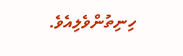ހިނިތުންވެލިއެވެ.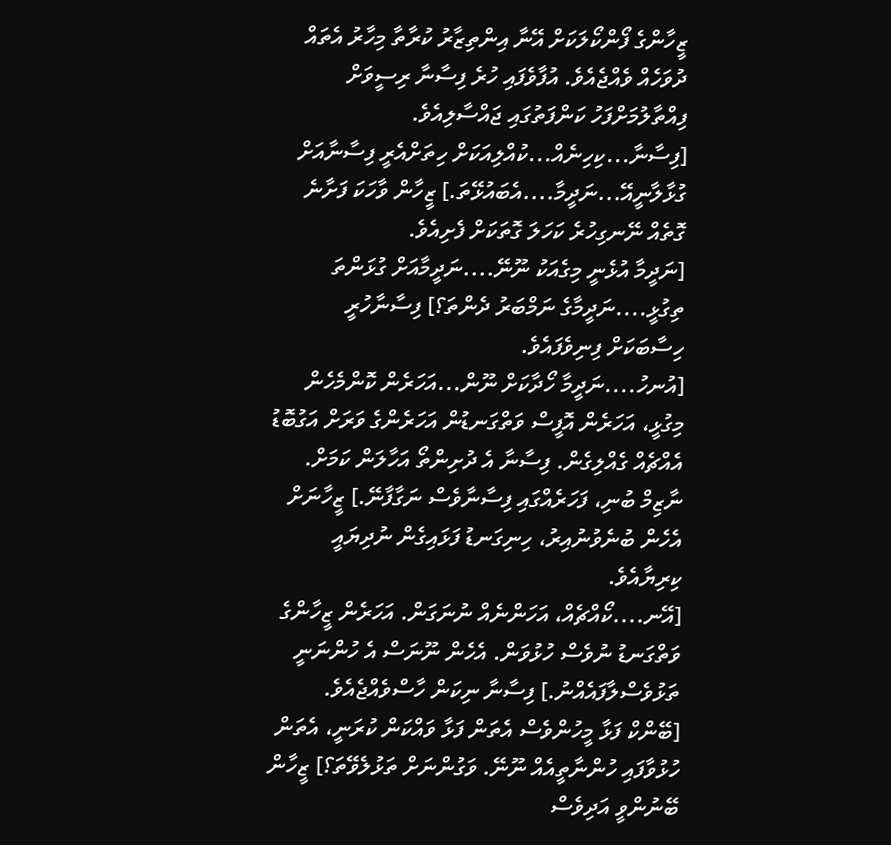ޒީހާންގެ ފޯންކޯލަކަށް އޭނާ އިންތިޒާރު ކުރާތާ މިހާރު އެތައް ދުވަހެއް ވެއްޖެއެވެ. އުފާވެފައި ހުރެ ފިސާނާ ރިސީވަށް ފިއްތާލުމަށްފަހު ކަންފަތުގައި ޖައްސާލިއެވެ.
[ފިސާނާ...ކިހިނެއް...ކުއްލިއަކަށް ހިތަށްއެރީ ފިސާނާއަށް ގުޅާލާނީއޭ...ނަދީމާ....އެބައުޅޭތަ.] ޒީހާން ވާހަކަ ފަށާނެ ގޮތެއް ނޭނގިހުރެ ކަހަލަ ގޮތަކަށް ފެށިއެވެ.
[ނަދީމާ އުޅެނީ މިގެއަކު ނޫނޭ....ނަދީމާއަށް ގުޅަންތަ ތިގުޅީ....ނަދީމާގެ ނަމްބަރު ދެންތަ؟] ފިސާނާހުރީ ހިސާބަކަށް ފިނިވެފައެވެ.
[އުނހު....ނަދީމާ ހޯދާކަށް ނޫން...އަހަރެން ކޮންމެހެން މިގުޅީ، އަހަރެން އޮފީސް ވަތްގަނޑުން އަހަރެންގެ ވަރަށް އަގުބޮޑު އެއްޗެއް ގެއްލިގެން. ފިސާނާ އެ ދުށިންތޯ އަހާލަން ކަމަށް. ނާޒިމް ބުނި، ފަހަރެއްގައި ފިސާނާވެސް ނަގާފާނޭ.] ޒީހާނަށް އެހެން ބުނެވުނުއިރު، ހިނިގަނޑު ފަޅައިގެން ނުދިޔައީ ކިރިޔާއެވެ.
[އޭނ....ކޯއްޗެއް، އަހަންނެއް ނުނަގަން. އަހަރެން ޒީހާންގެ ވަތްގަނޑު ނުވެސް ހުޅުވަން. އެހެން ނޫނަސް އެ ހުންނަނީ ތަޅުވެސްލާފައެއްނު.] ފިސާނާ ނިކަން ހާސްވެއްޖެއެވެ.
[ބޭންކް ފަޅާ މީހުންވެސް އެތަން ފަޅާ ވައްކަން ކުރަނީ، އެތަން ހުޅުވާފައި ހުންނާތީއެއް ނޫނޭ. ވަގުންނަށް ތަޅުލެވޭތަ؟] ޒީހާން ބޭނުންވީ އަދިވެސް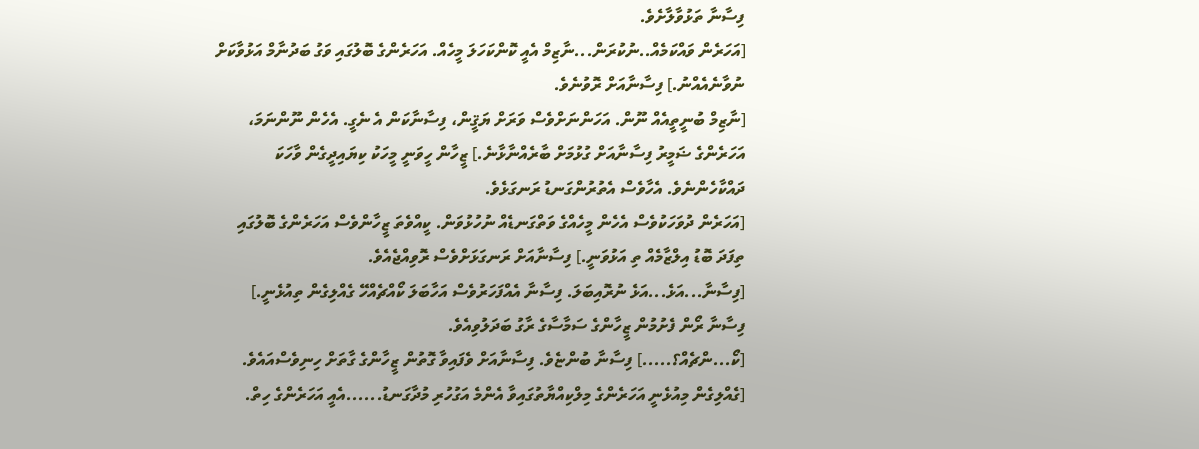ފިސާނާ ތަޅުވާލާށެވެ.
[އަހަރެން ވައްކަމެއް..ނުކުރަން...ނާޒިމް އެއީ ކޮންކަހަލަ މީހެއް. އަހަރެންގެ ބޮލުގައި ވަގު ބަދުނާމް އަޅުވާކަށް ނުވާނެއެއްނު.] ފިސާނާއަށް ރޮވުނެވެ.
[ނާޒިމް ބުނީތީއެއް ނޫން. އަހަންނަށްވެސް ވަރަށް ޔަޤީން، ފިސާނާކަން އެ ނެގީ. އެހެން ނޫންނަމަ، އަހަރެންގެ ޟަމީރު ފިސާނާއަށް ގުޅުމަށް ބާރެއްނާޅާނެ.] ޒީހާން ހީވަނީ މީހަކު ކިޔައިދީގެން ވާހަކަ ދައްކާހެންނެވެ. އެހާވެސް އެތުރުންގަނޑު ރަނގަޅެވެ.
[އަހަރެން ދުވަހަކުވެސް އެހެން މީހެއްގެ ވަތްގަނޑެއް ނުހުޅުވަން. ކީއްވެތަ ޒީހާންވެސް އަހަރެންގެ ބޮލުގައި ތިފަދަ ބޮޑު އިލްޒާމެއް ތި އަޅުވަނީ.] ފިސާނާއަށް ރަނގަޅަށްވެސް ރޮވިއްޖެއެވެ.
[ފިސާނާ...އަޅެ...އަޅެ ނުރޮއިބަލަ. ފިސާނާ އެއްފަހަރުވެސް އަހާބަލަ ކޯއްޗެއްހޭ ގެއްލިގެން ތިއުޅެނީ.] ފިސާނާ ރޯން ފެށުމުން ޒީހާންގެ ސަމާސާގެ ރާގު ބަދަލުވިއެވެ.
[ކޯ...ންޗެއް؟.....] ފިސާނާ ބުންޏެވެ. ފިސާނާއަށް ވެފައިވާ ގޮތުން ޒީހާންގެ ގާތަށް ހިނިވެސްއައެވެ.
[ގެއްލިގެން މިއުޅެނީ އަހަރެންގެ މިލްކިއްޔާތުގައިވާ އެންމެ އަގުހުރި މުދާގަނޑު......އެއީ އަހަރެންގެ ހިތް.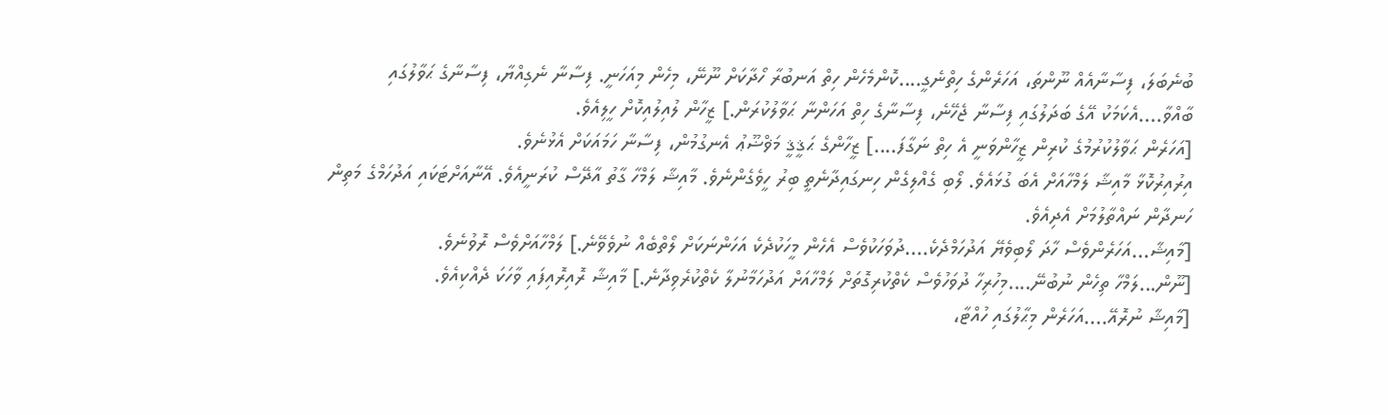ބުނެބަލަ، ފިސާނާއެއް ނޫންތަ، އަހަރެންގެ ހިތްނެގީ....ކޮންމެހެން ހިތް އަނބުރާ ހޯދާކަށް ނޫނޭ، މިހެން މިއަހަނީ. ފިސާނާ ނެގިއްޔާ، ފިސާނާގެ ޙަވާލުގައި ބާއްވާ....އެކަމަކު އޭގެ ބަދަލުގައި ފިސާނާ ޖެހޭނެ، ފިސާނާގެ ހިތް އަހަންނާ ޙަވާލުކުރަން.] ޒީހާން ލުއިލުއިކޮށް ހީލިއެވެ.
[އަހަރެން ޙަވާލުކުރުމުގެ ކުރިން ޒީހާންވަނީ އެ ހިތް ނަގާފަ....] ޒީހާންގެ ޙަޤީޤީ މަޥްޟޫޢު އެނގުމުން، ފިސާނާ ހަމައަކަށް އެޅުނެވެ.
އިރުއިރުކޮޅާ މާއިޝާ ލަމްހާއަށް އެބަ ގުޅައެވެ. ލޯބި ގެއްލިގެން ހިނގައިދާނެތީ ބިރު ހީވެގެންނެވެ. މާއިޝާ ލަމްހާ ގާތު އާދޭސް ކުރަނީއެވެ. އޭނާއަށްޓަކައި އަދުހަމްގެ މަތިން ހަނދާން ނައްތާލުމަށް އެދިއެވެ.
[މާއިޝާ...އަހަރެންވެސް ހާދަ ލޯބިވެޔޭ އަދުހަމްދެކެ....ދުވަހަކުވެސް އެހެން މީހަކުދެކެ އަހަންނަކަށް ލޯތްބެއް ނުވެވޭނެ.] ލަމްހާއަށްވެސް ރޮވުނެވެ.
[ނޫން...ލަމްހާ ތިހެން ނުބުނޭ....މިހުރިހާ ދުވަހުވެސް ކެތްކުރިގޮތަށް ލަމްހާއަށް އަދުހަމާނުލާ ކެތްކުރެވިދާނެ.] މާއިޝާ ރޮއިރޮއިފައި ވާހަކަ ދެއްކިއެވެ.
[މާއިޝާ ނުރޮއޭ....އަހަރެން މިޙާލުގައި ހުއްޓާ،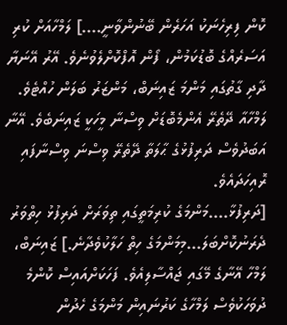ކޮން ފިރިހެނަކު އަހަރެން ބޭނުންވާނީ....] ލަމްހާއަށް ކުރި އަސަރެއްގެ ބޮޑުކަމުން، ފޯން އޮފްކޮށްލެވުނެވެ. އޭރު އޭނަޔާ ދާދި ގާތުގައި މަންމަ ޒައިނަބް، މަންޒަރު ބަލަން ހުއްޓެވެ.
ލަމްހާއާ ދޭތެރޭ އެންމެބޮޑަށް ވިސްނާ މީހަކީ ޒައިނަބެވެ. އޭނާ އަބަދުވެސް ދަރިފުޅުގެ ޙާލަތާ ދޭތެރޭ ވިސްނަ ވިސްނާފައި ރޮއިހަދައެވެ.
[ދަރިފުޅާ....މަންމަގެ ކުރިމަތީގައި ތިވަރަށް ދަރިފުޅު ހިތްވަރު ދެރަނުކޮށްބަލަ...މިމަންމަގެ ހިތް ހަލާކުވެދާނެ.] ޒައިނަބް، ލަމްހާ އޭނާގެ މޭގައި ޖައްސާލިއެވެ. ފަހަކަށްއައިސް ކޮންމެ ދުވަހަކުވެސް ލަމްހާގެ ކަރުނައިން މަންމަގެ ހެދުން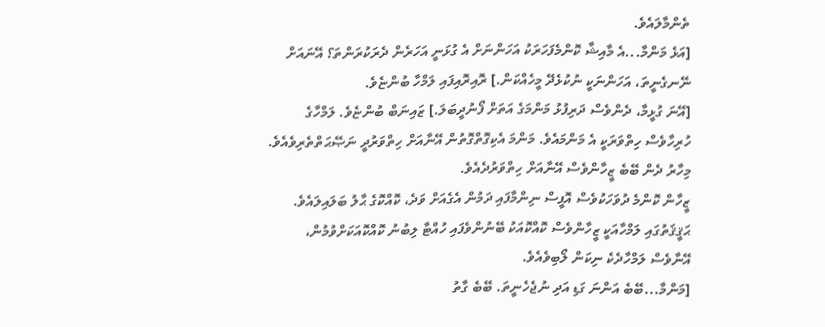ތެންމާލައެވެ.
[އަޅެ މަންމާ...އެ މާއިޝާ ކޮންމެފަހަރަކު އަހަންނަށް އެ ގުޅަނީ އަހަރެން ދެރަކުރަންތަ؟ އޭނައަށް ނޭނގެނީތަ، އަހަންނަކީ ނުކުޅެދޭ މީހެއްކަން.] ރޮއިރޮއިފައި ލަމްހާ ބުންޏެވެ.
[އޭނަ ގުޅީމާ، ދެންވެސް ދަރިފުޅު މަންމަގެ އަތަށް ފޯނުދީބަލަ.] ޒައިނަބް ބުންޏެވެ. ލަމްހާގެ ހުރިހާވެސް ހިތްވަރަކީ އެ މަންމައެވެ. މަންމަ އެކިގޮތްގޮތުން އޭނާއަށް ހިތްވަރުދީ ނަޞޭޙަތްތެރިވެއެވެ.
މިހާރު ދެން ބޭބެ ޒީހާންވެސް އޭނާއަށް ހިތްވަރުދެއެވެ.
ޒީހާން ކޮންމެ ދުވަހަކުވެސް އޮފީސް ނިންމާފައި ދަމުން އެގެއަށް ވަދެ، ކޮއްކޮގެ ޙާލު ބަލައިލައެވެ.
ޙަޤީޤަތުގައި ލަމްހާއަކީ ޒީހާންވެސް ކޮއްކޮއަކު ބޭނުންވެފައި ހުއްޓާ ލިބުނު ކޮއްކޮއަކަށްވުމުން، އޭނާވެސް ލަމްހާދެކެ ނިކަން ލޯބިވެއެވެ.
[މަންމާ...ބޭބެ އަންނަ ގަޑި އަދި ނުޖެހެނީތަ. ބޭބެ ގާތު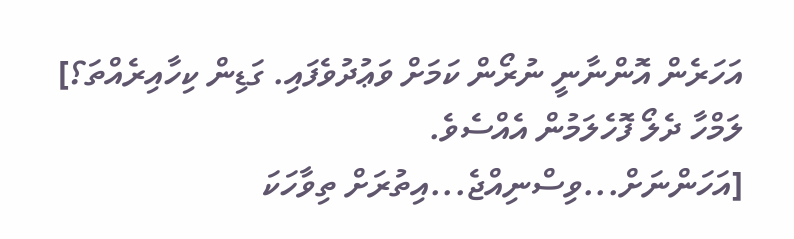އަހަރެން އޮންނާނީ ނުރޯން ކަމަށް ވަޢުދުވެފައި. ގަޑިން ކިހާއިރެއްތަ؟] ލަމްހާ ދެލޯ ފޮހެލަމުން އެއްސެވެ.
[އަހަންނަށް...ވިސްނިއްޖެ...އިތުރަށް ތިވާހަކަ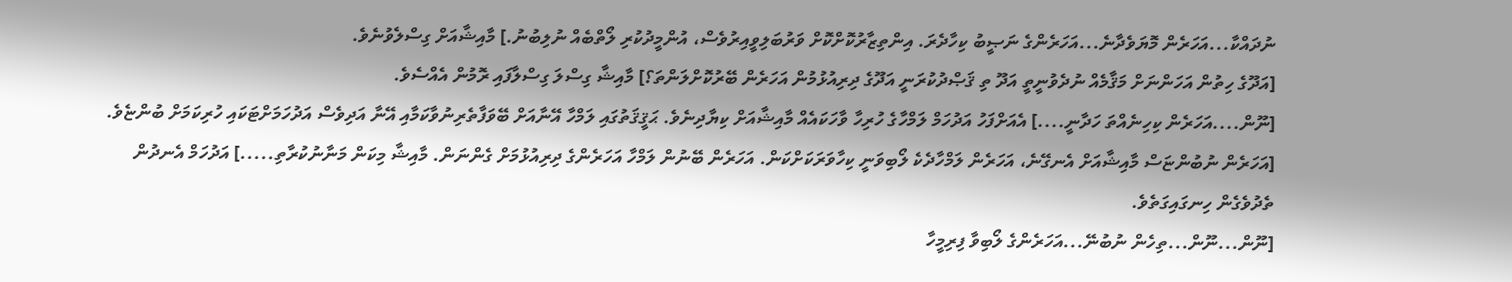ނުދައްކާ...އަހަރެން މޮޔަވެދާނެ...އަހަރެންގެ ނަޞީބު ކިހާދެރަ. އިންތިޒާރުކޮށްކޮށް ވަރުބަލިވީއިރުވެސް، އުންމީދުކުރި ލޯތްބެއް ނުލިބުނު.] މާއިޝާއަށް ގިސްލެވުނެވެ.
[އަދޫގެ ހިތުން އަހަންނަށް މަޤާމެއް ނުދެވުނީތީ އަދޫ ތި ޤަޞްދުކުރަނީ އަދޫގެ ދިރިއުޅުމުން އަހަރެން ބޭރުކޮށްލަންތަ؟] މާއިޝާ ގިސްލަ ގިސްލާފައި ރޮމުން އެއްސެވެ.
[ނޫން....އަހަރެން ކިހިނެއްތަ ހަދާނީ....] އެއަށްފަހު އަދުހަމް ލަމްހާގެ ހުރިހާ ވާހަކައެއް މާއިޝާއަށް ކިޔާދިނެވެ. ޙަޤީޤަތުގައި ލަމްހާ އޭނާއަށް ބޭވަފާތެރިނުވާކަމާއި އޭނާ އަދިވެސް އަދުހަމަށްޓަކައި ހުރިކަމަށް ބުންޏެވެ.
[އަހަރެން ނުބުންޏަސް މާއިޝާއަށް އެނގޭނެ، އަހަރެން ލަމްހާދެކެ ލޯބިވަނީ ކިހާވަރަކަށްކަން. އަހަރެން ބޭނުން ލަމްހާ އަހަރެންގެ ދިރިއުޅުމަށް ގެންނަން. މާއިޝާ މިކަން މަނާނުކުރާތި.....] އަދުހަމް އެނދުން ތެދުވެގެން ހިނގައިގަތެވެ.
[ނޫން...ނޫން...ތިހެން ނުބުނޭ...އަހަރެންގެ ލޯބިވާ ފިރިމީހާ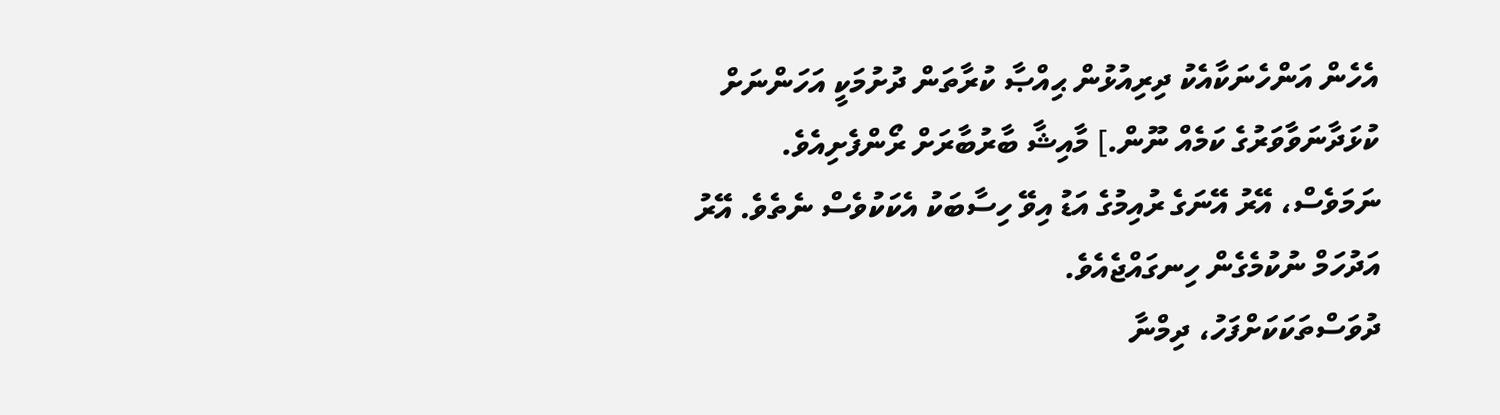އެހެން އަންހެނަކާއެކު ދިރިއުޅުން ޙިއްޞާ ކުރާތަން ދުށުމަކީ އަހަންނަށް ކުޅަދާނަވާވަރުގެ ކަމެއް ނޫން.] މާއިޝާ ބާރުބާރަށް ރޯންފެށިއެވެ. ނަމަވެސް، އޭރު އޭނަގެ ރުއިމުގެ އަޑު އިވޭ ހިސާބަކު އެކަކުވެސް ނެތެވެ. އޭރު އަދުހަމް ނުކުމެގެން ހިނގައްޖެއެވެ.
ދުވަސްތަކަކަށްފަހު، ދިމްނާ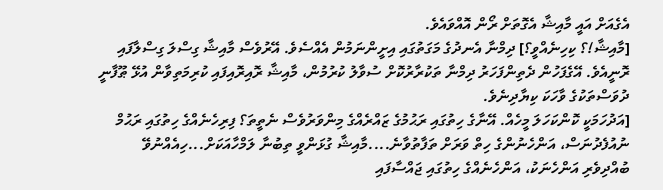އެގެއަށް އައީ މާއިޝާ އެގޮތަށް ރޯން އޮއްވައެވެ.
[މާއިޝާ!؟ ކިހިނެއްވީ؟] ދިމްނާ އެނދުގެ މަގަތުގައި އިށީންނަމުން އެއްސެވެ. އޭރުވެސް މާއިޝާ ގިސްލަ ގިސްލާފައި ރޮނީއެވެ. އޭގެފަހުން ދެތިންފަހަރު ދިމްނާ ތަކުރާރުކޮށް ސުވާލު ކުރުމުން، މާއިޝާ ރޮއިރޮއިފައި ކުރިމަތިވާން އުޅޭ ޠޫފާނީ ދުވަސްތަކުގެ ވާހަކަ ކިޔާދިނެވެ.
[އަދުހަމަކީ ކޮންކަހަލަ މީހެއް. އޭނާގެ ހިތުގައި ރަޙުމުގެ ޒައްރެއްގެ މިންވަރުވެސް ނެތީތަ؟ ފިރިހެނެއްގެ ހިތުގައި ރަޙުމް ނުއުފެދުނަސް، އަންހެނުންގެ ހިތް ވަރަށް ތަފާތުވާނެ....މާއިޝާ ގުޅަންވީ ތިބުނާ ލަމްހާއަކަށް...ހިއެއްނުވޭ ބުއްދިވެރި އަންހެނަކު، އަންހެނެއްގެ ހިތުގައި ޖައްސާފައި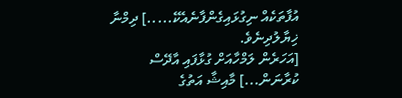އުފާތަކެއް ނިގުޅައިގެންފާނެއެކޭ.....] ދިމްނާ ޚިޔާލުދިނެވެ.
[އަހަރެން ލަމްހާއަށް ގުޅާފައި އާދޭސް ކުރާނަން...] މާއިޝާ އަތުގެ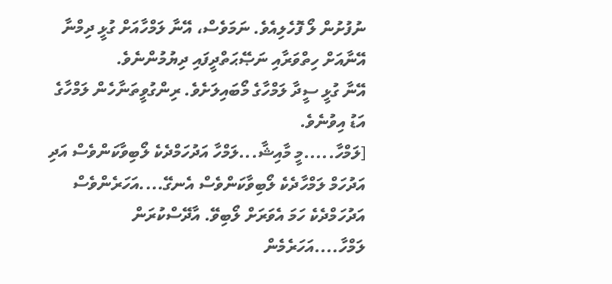ނުފުށުން ލޯ ފޮހެލިއެވެ. ނަމަވެސް، އޭނާ ލަމްހާއަށް ގުޅީ ދިމްނާ އޭނާއަށް ހިތްވަރާއި ނަޞޭޙަތްދީފައި ދިޔުމުންނެވެ.
އޭނާ ގުޅީ ސީދާ ލަމްހާގެ މޯބައިލަށެވެ. ރިންގުވީތަނާހެން ލަމްހާގެ އަޑު އިވުނެވެ.
[ލަމްހާ.....މީ މާއިޝާ...ލަމްހާ އަދުހަމްދެކެ ލޯބިވާކަންވެސް އަދި އަދުހަމް ލަމްހާދެކެ ލޯބިވާކަންވެސް އެނގޭ....އަހަރެންވެސް އަދުހަމްދެކެ ހަމަ އެވަރަށް ލޯބިވޭ. އާދޭސްކުރަން ލަމްހާ....އަހަރެމެން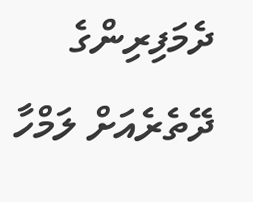ދެމަފިރިންގެ ދޭތެރެއަށް ލަމްހާ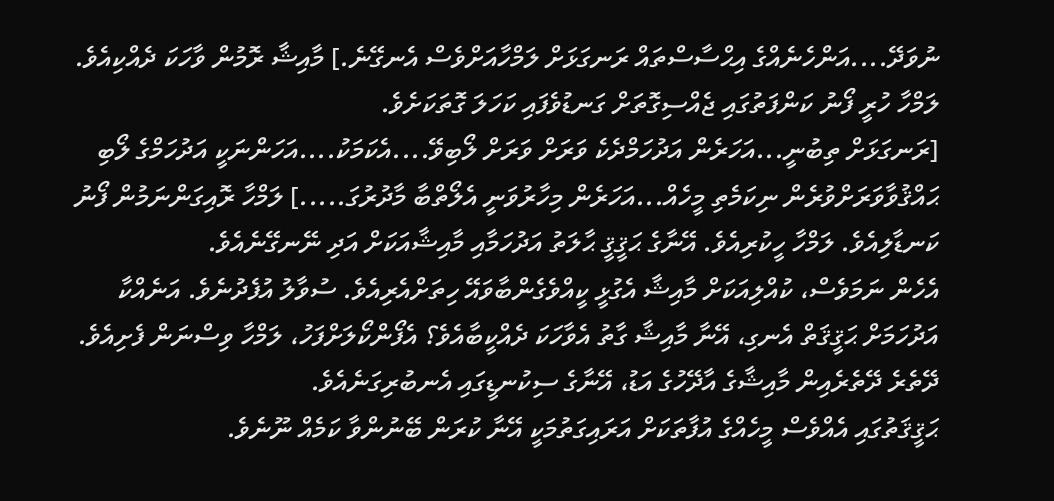ނުވަދޭ....އަންހެނެއްގެ އިޙްސާސްތައް ރަނގަޅަށް ލަމްހާއަށްވެސް އެނގޭނެ.] މާއިޝާ ރޮމުން ވާހަކަ ދެއްކިއެވެ.
ލަމްހާ ހުރީ ފޯނު ކަންފަތުގައި ޖެއްސިގޮތަށް ގަނޑުވެފައި ކަހަލަ ގޮތަކަށެވެ.
[ރަނގަޅަށް ތިބުނީ...އަހަރެން އަދުހަމްދެކެ ވަރަށް ވަރަށް ލޯބިވޭ....އެކަމަކު....އަހަންނަކީ އަދުހަމްގެ ލޯބި ޙައްޤުވާވަރަށްވުރެން ނިކަމެތި މީހެއް...އަހަރެން މިހާރުވަނީ އެލޯތްބާ މާދުރުގަ.....] ލަމްހާ ރޮއިގަންނަމުން ފޯނު ކަނޑާލިއެވެ. ލަމްހާ ހީކުރިއެވެ. އޭނާގެ ޙަޤީޤީ ޙާލަތު އަދުހަމާއި މާއިޝާއަކަށް އަދި ނޭނގޭނެއެވެ.
އެހެން ނަމަވެސް، ކުއްލިއަކަށް މާއިޝާ އެގުޅީ ކީއްވެގެންބާވައޭ ހިތަށްއެރިއެވެ. ސުވާލު އުފެދުނެވެ. އަނެއްކާ އަދުހަމަށް ޙަޤީޤަތް އެނގި، އޭނާ މާއިޝާ ގާތު އެވާހަކަ ދެއްކީބާއެވެ؟ އެފޯންކޯލަށްފަހު، ލަމްހާ ވިސްނަން ފެށިއެވެ. ދޭތެރެ ދޭތެރެއިން މާއިޝާގެ އާދޭހުގެ އަޑު، އޭނާގެ ސިކުނޑީގައި އެނބުރިގަނެއެވެ.
ޙަޤީޤަތުގައި އެއްވެސް މީހެއްގެ އުފާތަކަށް އަރައިގަތުމަކީ އޭނާ ކުރަން ބޭނުންވާ ކަމެއް ނޫނެވެ.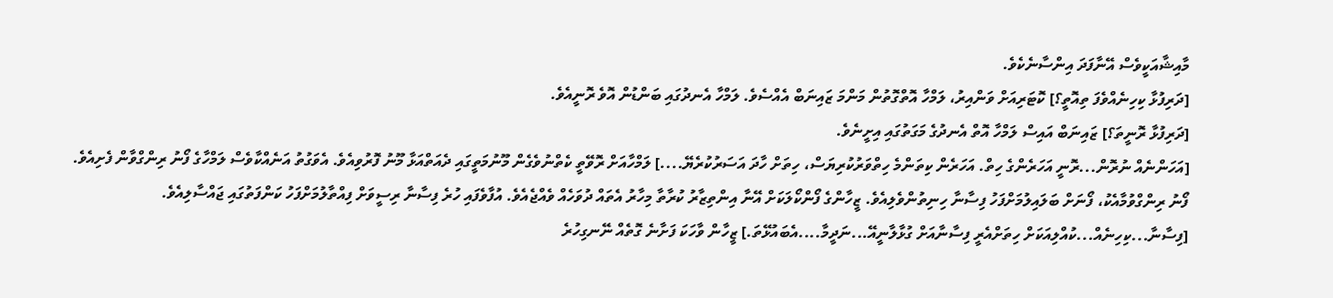މާއިޝާއަކީވެސް އޭނާފަދަ އިންސާނެކެވެ.
[ދަރިފުޅާ ކިހިނެއްވެފަ ތިއޮތީ؟] ކޮޓަރިއަށް ވަންއިރު، ލަމްހާ އޮތްގޮތުން މަންމަ ޒައިނަބް އެއްސެވެ. ލަމްހާ އެނދުގައި ބަންޑުން އޮވެ ރޮނީއެވެ.
[ދަރިފުޅާ ރޮނީތަ؟] ޒައިނަބް އައިސް ލަމްހާ އޮތް އެނދުގެ މަގަތުގައި އިށީނެވެ.
[އަހަންނެއް ނުރޮން...ރޮނީ އަހަރެންގެ ހިތް. އަހަރެން ކިތަންމެ ހިތްވަރުކުރިޔަސް، ހިތަށް ހާދަ އަސަރުކުރެޔޭ....] ލަމްހާއަށް ރޮވޭތީ ކެތްނުވެގެން މޫނުމަތީގައި ދެއަތްއަޅާ މޫނު ފޮރުވިއެވެ. އެވަގުތު އަނެއްކާވެސް ލަމްހާގެ ފޯނު ރިންގްވާން ފެށިއެވެ.
ފޯނު ރިންގްވުމާއެކު، ފޯނަށް ބަލައިލުމަށްފަހު ފިސާނާ ހިނިތުންވެލިއެވެ. ޒީހާންގެ ފޯންކޯލަކަށް އޭނާ އިންތިޒާރު ކުރާތާ މިހާރު އެތައް ދުވަހެއް ވެއްޖެއެވެ. އުފާވެފައި ހުރެ ފިސާނާ ރިސީވަށް ފިއްތާލުމަށްފަހު ކަންފަތުގައި ޖައްސާލިއެވެ.
[ފިސާނާ...ކިހިނެއް...ކުއްލިއަކަށް ހިތަށްއެރީ ފިސާނާއަށް ގުޅާލާނީއޭ...ނަދީމާ....އެބައުޅޭތަ.] ޒީހާން ވާހަކަ ފަށާނެ ގޮތެއް ނޭނގިހުރެ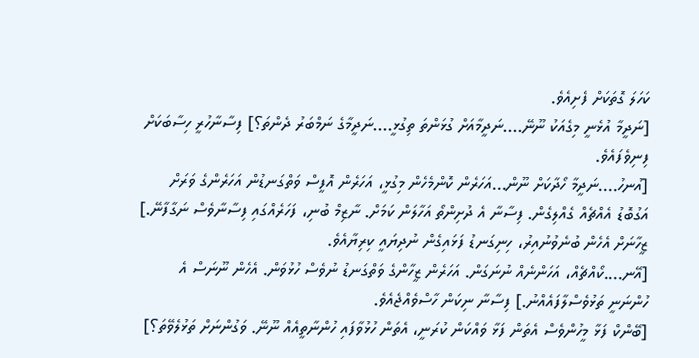ކަހަލަ ގޮތަކަށް ފެށިއެވެ.
[ނަދީމާ އުޅެނީ މިގެއަކު ނޫނޭ....ނަދީމާއަށް ގުޅަންތަ ތިގުޅީ....ނަދީމާގެ ނަމްބަރު ދެންތަ؟] ފިސާނާހުރީ ހިސާބަކަށް ފިނިވެފައެވެ.
[އުނހު....ނަދީމާ ހޯދާކަށް ނޫން...އަހަރެން ކޮންމެހެން މިގުޅީ، އަހަރެން އޮފީސް ވަތްގަނޑުން އަހަރެންގެ ވަރަށް އަގުބޮޑު އެއްޗެއް ގެއްލިގެން. ފިސާނާ އެ ދުށިންތޯ އަހާލަން ކަމަށް. ނާޒިމް ބުނި، ފަހަރެއްގައި ފިސާނާވެސް ނަގާފާނޭ.] ޒީހާނަށް އެހެން ބުނެވުނުއިރު، ހިނިގަނޑު ފަޅައިގެން ނުދިޔައީ ކިރިޔާއެވެ.
[އޭނ....ކޯއްޗެއް، އަހަންނެއް ނުނަގަން. އަހަރެން ޒީހާންގެ ވަތްގަނޑު ނުވެސް ހުޅުވަން. އެހެން ނޫނަސް އެ ހުންނަނީ ތަޅުވެސްލާފައެއްނު.] ފިސާނާ ނިކަން ހާސްވެއްޖެއެވެ.
[ބޭންކް ފަޅާ މީހުންވެސް އެތަން ފަޅާ ވައްކަން ކުރަނީ، އެތަން ހުޅުވާފައި ހުންނާތީއެއް ނޫނޭ. ވަގުންނަށް ތަޅުލެވޭތަ؟]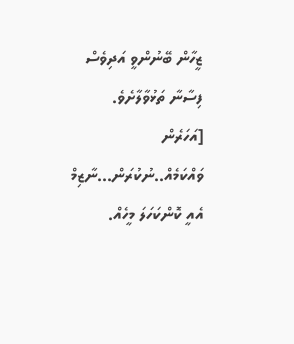ޒީހާން ބޭނުންވީ އަދިވެސް ފިސާނާ ތަޅުވާލާށެވެ.
[އަހަރެން ވައްކަމެއް..ނުކުރަން...ނާޒިމް އެއީ ކޮންކަހަލަ މީހެއް.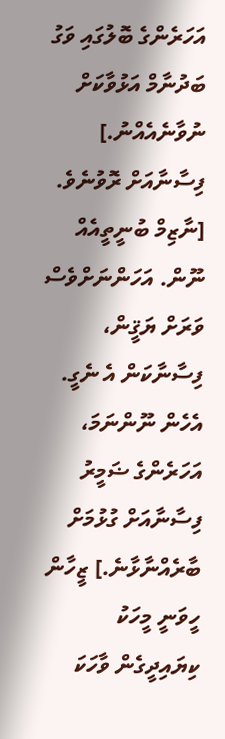އަހަރެންގެ ބޮލުގައި ވަގު ބަދުނާމް އަޅުވާކަށް ނުވާނެއެއްނު.] ފިސާނާއަށް ރޮވުނެވެ.
[ނާޒިމް ބުނީތީއެއް ނޫން. އަހަންނަށްވެސް ވަރަށް ޔަޤީން، ފިސާނާކަން އެ ނެގީ. އެހެން ނޫންނަމަ، އަހަރެންގެ ޟަމީރު ފިސާނާއަށް ގުޅުމަށް ބާރެއްނާޅާނެ.] ޒީހާން ހީވަނީ މީހަކު ކިޔައިދީގެން ވާހަކަ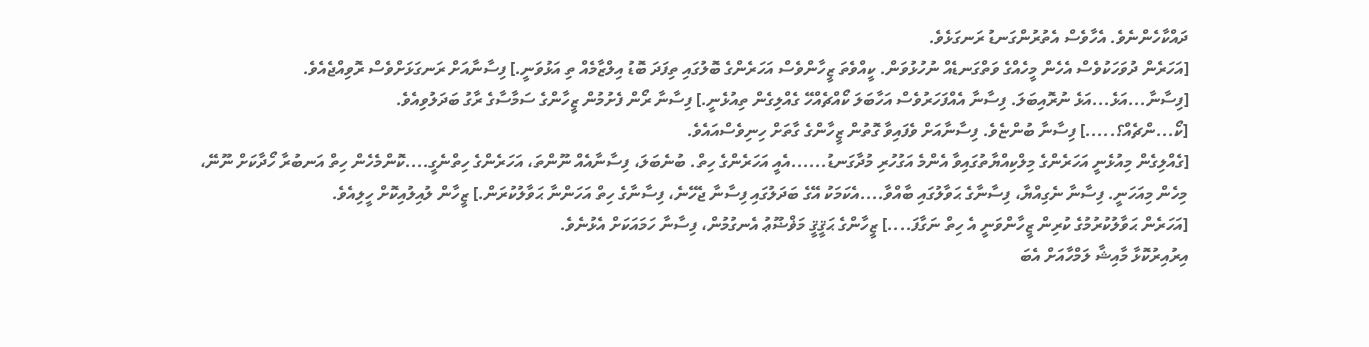ދައްކާހެންނެވެ. އެހާވެސް އެތުރުންގަނޑު ރަނގަޅެވެ.
[އަހަރެން ދުވަހަކުވެސް އެހެން މީހެއްގެ ވަތްގަނޑެއް ނުހުޅުވަން. ކީއްވެތަ ޒީހާންވެސް އަހަރެންގެ ބޮލުގައި ތިފަދަ ބޮޑު އިލްޒާމެއް ތި އަޅުވަނީ.] ފިސާނާއަށް ރަނގަޅަށްވެސް ރޮވިއްޖެއެވެ.
[ފިސާނާ...އަޅެ...އަޅެ ނުރޮއިބަލަ. ފިސާނާ އެއްފަހަރުވެސް އަހާބަލަ ކޯއްޗެއްހޭ ގެއްލިގެން ތިއުޅެނީ.] ފިސާނާ ރޯން ފެށުމުން ޒީހާންގެ ސަމާސާގެ ރާގު ބަދަލުވިއެވެ.
[ކޯ...ންޗެއް؟.....] ފިސާނާ ބުންޏެވެ. ފިސާނާއަށް ވެފައިވާ ގޮތުން ޒީހާންގެ ގާތަށް ހިނިވެސްއައެވެ.
[ގެއްލިގެން މިއުޅެނީ އަހަރެންގެ މިލްކިއްޔާތުގައިވާ އެންމެ އަގުހުރި މުދާގަނޑު......އެއީ އަހަރެންގެ ހިތް. ބުނެބަލަ، ފިސާނާއެއް ނޫންތަ، އަހަރެންގެ ހިތްނެގީ....ކޮންމެހެން ހިތް އަނބުރާ ހޯދާކަށް ނޫނޭ، މިހެން މިއަހަނީ. ފިސާނާ ނެގިއްޔާ، ފިސާނާގެ ޙަވާލުގައި ބާއްވާ....އެކަމަކު އޭގެ ބަދަލުގައި ފިސާނާ ޖެހޭނެ، ފިސާނާގެ ހިތް އަހަންނާ ޙަވާލުކުރަން.] ޒީހާން ލުއިލުއިކޮށް ހީލިއެވެ.
[އަހަރެން ޙަވާލުކުރުމުގެ ކުރިން ޒީހާންވަނީ އެ ހިތް ނަގާފަ....] ޒީހާންގެ ޙަޤީޤީ މަޥްޟޫޢު އެނގުމުން، ފިސާނާ ހަމައަކަށް އެޅުނެވެ.
އިރުއިރުކޮޅާ މާއިޝާ ލަމްހާއަށް އެބަ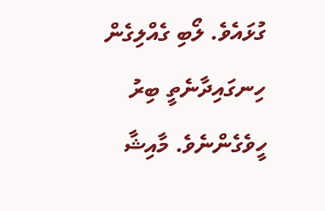ގުޅައެވެ. ލޯބި ގެއްލިގެން ހިނގައިދާނެތީ ބިރު ހީވެގެންނެވެ. މާއިޝާ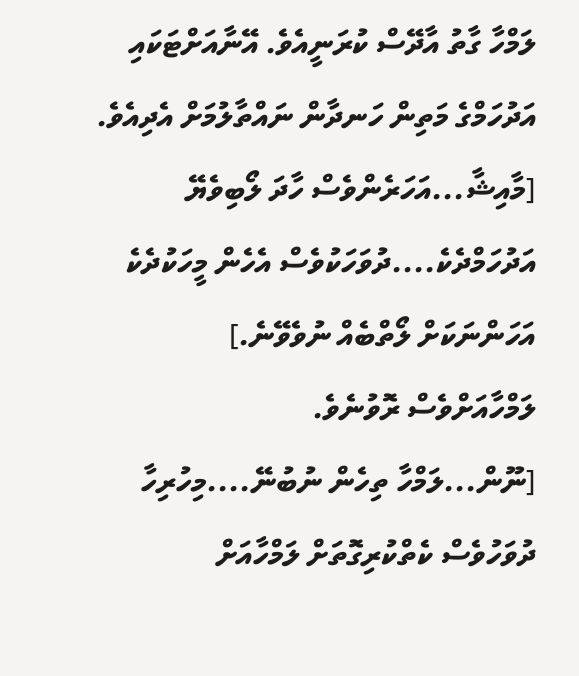ލަމްހާ ގާތު އާދޭސް ކުރަނީއެވެ. އޭނާއަށްޓަކައި އަދުހަމްގެ މަތިން ހަނދާން ނައްތާލުމަށް އެދިއެވެ.
[މާއިޝާ...އަހަރެންވެސް ހާދަ ލޯބިވެޔޭ އަދުހަމްދެކެ....ދުވަހަކުވެސް އެހެން މީހަކުދެކެ އަހަންނަކަށް ލޯތްބެއް ނުވެވޭނެ.] ލަމްހާއަށްވެސް ރޮވުނެވެ.
[ނޫން...ލަމްހާ ތިހެން ނުބުނޭ....މިހުރިހާ ދުވަހުވެސް ކެތްކުރިގޮތަށް ލަމްހާއަށް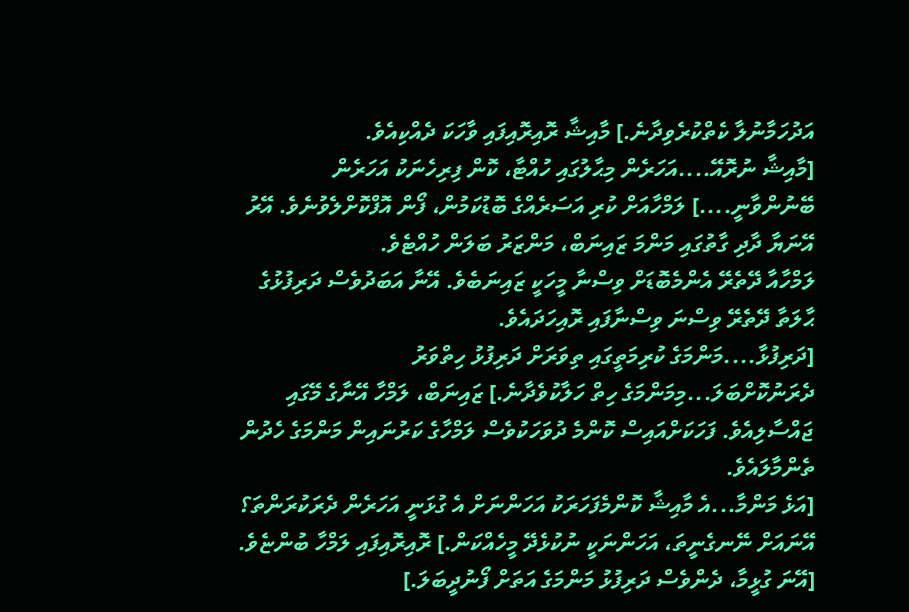އަދުހަމާނުލާ ކެތްކުރެވިދާނެ.] މާއިޝާ ރޮއިރޮއިފައި ވާހަކަ ދެއްކިއެވެ.
[މާއިޝާ ނުރޮއޭ....އަހަރެން މިޙާލުގައި ހުއްޓާ، ކޮން ފިރިހެނަކު އަހަރެން ބޭނުންވާނީ....] ލަމްހާއަށް ކުރި އަސަރެއްގެ ބޮޑުކަމުން، ފޯން އޮފްކޮށްލެވުނެވެ. އޭރު އޭނަޔާ ދާދި ގާތުގައި މަންމަ ޒައިނަބް، މަންޒަރު ބަލަން ހުއްޓެވެ.
ލަމްހާއާ ދޭތެރޭ އެންމެބޮޑަށް ވިސްނާ މީހަކީ ޒައިނަބެވެ. އޭނާ އަބަދުވެސް ދަރިފުޅުގެ ޙާލަތާ ދޭތެރޭ ވިސްނަ ވިސްނާފައި ރޮއިހަދައެވެ.
[ދަރިފުޅާ....މަންމަގެ ކުރިމަތީގައި ތިވަރަށް ދަރިފުޅު ހިތްވަރު ދެރަނުކޮށްބަލަ...މިމަންމަގެ ހިތް ހަލާކުވެދާނެ.] ޒައިނަބް، ލަމްހާ އޭނާގެ މޭގައި ޖައްސާލިއެވެ. ފަހަކަށްއައިސް ކޮންމެ ދުވަހަކުވެސް ލަމްހާގެ ކަރުނައިން މަންމަގެ ހެދުން ތެންމާލައެވެ.
[އަޅެ މަންމާ...އެ މާއިޝާ ކޮންމެފަހަރަކު އަހަންނަށް އެ ގުޅަނީ އަހަރެން ދެރަކުރަންތަ؟ އޭނައަށް ނޭނގެނީތަ، އަހަންނަކީ ނުކުޅެދޭ މީހެއްކަން.] ރޮއިރޮއިފައި ލަމްހާ ބުންޏެވެ.
[އޭނަ ގުޅީމާ، ދެންވެސް ދަރިފުޅު މަންމަގެ އަތަށް ފޯނުދީބަލަ.]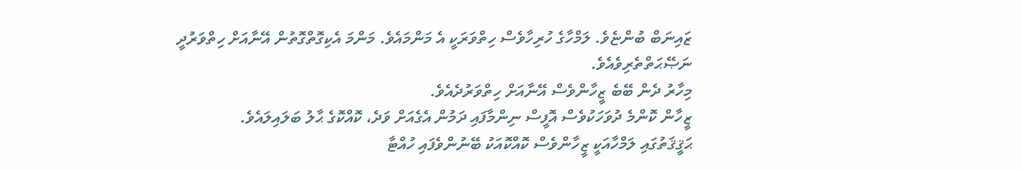ޒައިނަބް ބުންޏެވެ. ލަމްހާގެ ހުރިހާވެސް ހިތްވަރަކީ އެ މަންމައެވެ. މަންމަ އެކިގޮތްގޮތުން އޭނާއަށް ހިތްވަރުދީ ނަޞޭޙަތްތެރިވެއެވެ.
މިހާރު ދެން ބޭބެ ޒީހާންވެސް އޭނާއަށް ހިތްވަރުދެއެވެ.
ޒީހާން ކޮންމެ ދުވަހަކުވެސް އޮފީސް ނިންމާފައި ދަމުން އެގެއަށް ވަދެ، ކޮއްކޮގެ ޙާލު ބަލައިލައެވެ.
ޙަޤީޤަތުގައި ލަމްހާއަކީ ޒީހާންވެސް ކޮއްކޮއަކު ބޭނުންވެފައި ހުއްޓާ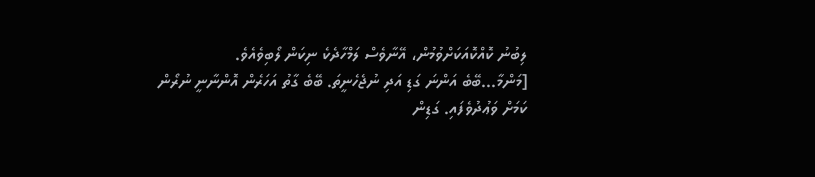ލިބުނު ކޮއްކޮއަކަށްވުމުން، އޭނާވެސް ލަމްހާދެކެ ނިކަން ލޯބިވެއެވެ.
[މަންމާ...ބޭބެ އަންނަ ގަޑި އަދި ނުޖެހެނީތަ. ބޭބެ ގާތު އަހަރެން އޮންނާނީ ނުރޯން ކަމަށް ވަޢުދުވެފައި. ގަޑިން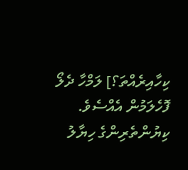ކިހާއިރެއްތަ؟] ލަމްހާ ދެލޯ ފޮހެލަމުން އެއްސެވެ.
ކިޔުންތެރިންގެ ހިޔާލު